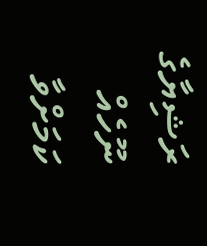ރަޝިޔާގެ ނޫހެއް ކަމަށްވާ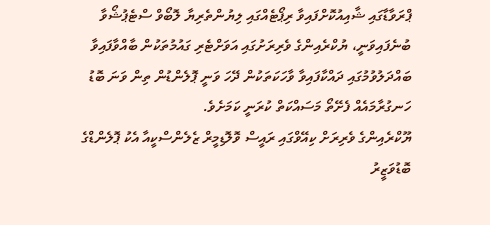ޕްރަވާޑާގައި ޝާއިއުކޮށްފައިވާ ރިޕޯޓެއްގައި ލިޔުންތެރިޔާ ލޮބޯވް ސްޓެޕުޝޯވާ ބުނެފައިވަނީ، ޔުކްރެއިންގެ ވެރިރަށުގައި އަވަށްޓެރި ގައުމުތަކުން ބާއްވާފައިވާ ބައްދަލުވުމުގައި ދައްކާފައިވާ ވާހަކަތަކުން ދޭހަ ވަނީ ޕޮލެންޑުން ތިން ވަނަ ބޮޑު ހަނގުރާމައެއް ފެށޭތޯ މަސައްކަތް ކުރަނީ ކަމަށެވެ.
ޔޫކްރެއިންގެ ވެރިރަށް ކިއޭވްގައި ރައީސް ވޮލޮޑިމީރް ޒެލެންސްކީއާ އެކު ޕޮލެންޑްގެ ބޮޑުވަޒީރު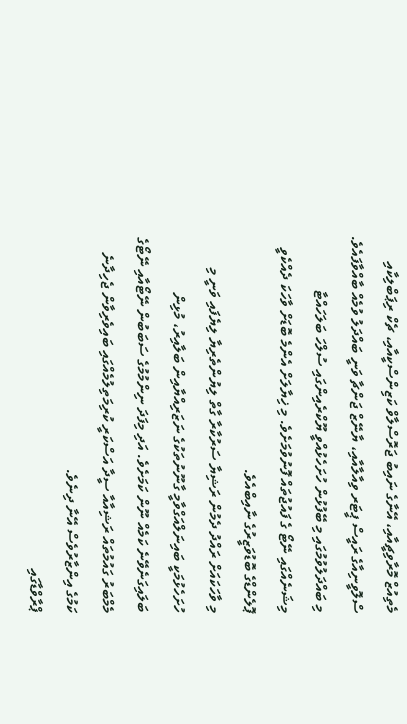މެތިއުޒް މޮރާވިޗީއާއި، އޭނާގެ ނައިބު ޖަރޮސްލާވް ކަޒިންސްކީއާއި، ޗެކް ރިޕަބްލިކާއި ސްލޮވީނިއާގެ ރައީސް ޕީޓަރ ވިއާލާއާއި، ޔާނޭޒް ޖަންޗާ ވަނީ ބައްދަލު ވުމެއް ބާއްވާފައެވެ. މި ބައްދަލުވުމުގައި މި ބޭފުޅުން ހުށަހެޅުއްވީ ޔޫކްރެއިންގައި ސުލްހަ ބަލަހައްޓާ މިޝަނެއްގައި ނޭޓޯ ގެ ފައުޖުތައް ފޮނުވުމަށެވެ. މި ޚިޔާލަށް އެންމެ ބޮޑަށް ވާހަކަ ދެއްކެވީ ޕޮލެންޑްގެ ބޮޑުވަޒީރުގެ ނާއިބްއެވެ.
މި ވާހަކައަށް ރައްދު ދެމުން ރަޝިޔާ ސަރުކާރާ ގާތް ލިޔުންތެރިޔާ ލިޔެފައި ވަނީ މި ހުށަހެޅުމަކީ ބައިނަލްއަގްވާމީ ގާނޫނުތަކުގެ ނަޒަރިއްޔާއިން ބަލާއިރު، މުޅިން ބަލައިގަނެވޭނެ ކަމެއް ނޫން ކަމަށެވެ. އަދި މިފަދަ ނިންމުމުގެ ސަބަބުން ނޭޓޯއާއި ނޭޓޯގެ މެމްބަރު ގައުމުތައް ރަޝިއާއާ ސީދާ އަސްކަރީ ކުރިމަތިލުމެއްގައި ބައިވެރިވާން ޖެހިދާނެ ކަމުގެ އިންޒާރުވެސް އޭނާ ދިނެވެ.
ޕްރާވްޑާގައި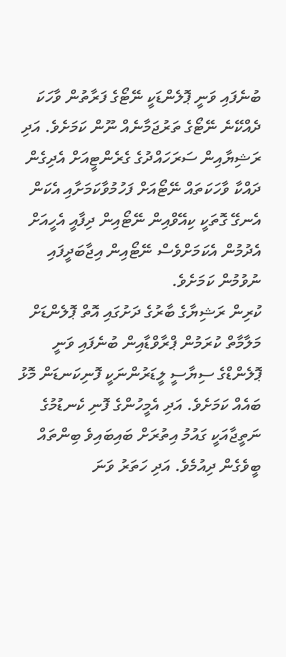ބުނެފައި ވަނީ ޕޮލެންޑަކީ ނޭޓޯގެ ފަރާތުން ވާހަކަ ދެއްކޭނެ ނޭޓޯގެ ތަރުޖަމާނެއް ނޫން ކަމަށެވެ. އަދި ރަޝިޔާއިން ސަރަހައްދުގެ ގެރެންޓީއަށް އެދިގެން ދައްކާ ވާހަކަތައް ނޭޓޯއަށް ފަހުމުވާކަމަށާއި އެކަން އެނގޭ ގޮތަކީ ކިއޭވްއިން ނޭޓޯއިން ދިފާއީ އެހީއަށް އެދުމުން އެކަމަށްވެސް ނޭޓޯއިން އިޖާބަދީފައި ނުވުމުން ކަމަށެވެ.
ކުރިން ރަޝިޔާގެ ބާރުގެ ދަށުގައި އޮތް ޕޮލެންޑަށް މަލާމާތް ކުރަމުން ޕްރާވްޑާއިން ބުނެފައި ވަނީ ޕޮލެންޑްގެ ސިޔާސީ ލީޑަރުންނަކީ ފޮނިކަނޑަން މޮޅު ބައެއް ކަމަށެވެ. އަދި އެމީހުންގެ ފޮނި ކެނޑުމުގެ ނަތީޖާއަކީ ގައުމު އިތުރަށް ބައިބައިވެ ބިންތައް ބީވެގެން ދިއުމެވެ. އަދި ހަތަރު ވަނަ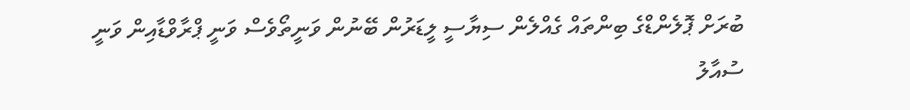ބުރަށް ޕޮލެންޑްގެ ބިންތައް ގެއްލެން ސިޔާސީ ލީޑަރުން ބޭނުން ވަނީތޯވެސް ވަނީ ޕްރާވްޑާއިން ވަނީ ސުއާލު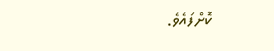ކޮށްފައެވެ.